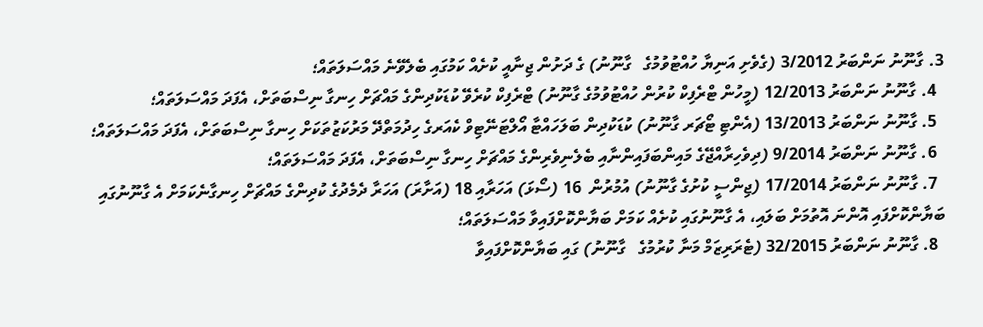3. ގާނޫނު ނަންބަރު 3/2012 (ގެވެށި އަނިޔާ ހުއްޓުވުމުގެ   ގާނޫނު) ގެ ދަށުން ޖިނާއީ ކުށެއް ކަމުގައި ބެލެވޭނެ މައްސަލަތައް؛
  4. ގާނޫނު ނަންބަރު 12/2013 (މީހުން ޓްރެފިކް ކުރުން ހުއްޓުވުމުގެ ގާނޫނު) ޓްރެފިކް ކުރެވޭ ކުޑަކުދިންގެ މައްޗަށް ހިނގާ ނިސްބަތަށް، އެފަދަ މައްސަލަތައް؛
  5. ގާނޫނު ނަންބަރު 13/2013 (އެންޓި ޓޯޗަރ ގާނޫނު) ކުޑަކުދިން ބަލަހައްޓާ އޯލްޓަނޭޓިވް ކެއަރގެ ހިދުމަތްދޭ މަރުކަޒުތަކަށް ހިނގާ ނިސްބަތަށް، އެފަދަ މައްސަލަތައް؛
  6. ގާނޫނު ނަންބަރު 9/2014 (ދިވެހިރާއްޖޭގެ މައިންބަފައިންނާއި ބެލެނިވެރިންގެ މައްޗަށް ހިނގާ ނިސްބަތަށް، އެފަދަ މައްސަލަތައް؛
  7. ގާނޫނު ނަންބަރު 17/2014 (ޖިންސީ ކުށުގެ ގާނޫނު) އުމުރުން  16 (ސޯޅަ) އަހަރާއި 18 (އަށާރަ) އަހަރާ ދެމެދުގެ ކުދިންގެ މައްޗަށް ހިނގާނެކަމަށް އެ ގާނޫނުގައި ބަޔާންކޮށްފައި އޮންނަ އޮތުމަށް ބަލައި، އެ ގާނޫނުގައި ކުށެއް ކަމަށް ބަޔާންކޮށްފައިވާ މައްސަލަތައް؛
  8. ގާނޫނު ނަންބަރު 32/2015 (ޓެރަރިޒަމް މަނާ ކުރުމުގެ   ގާނޫނު) ގައި ބަޔާންކޮށްފައިވާ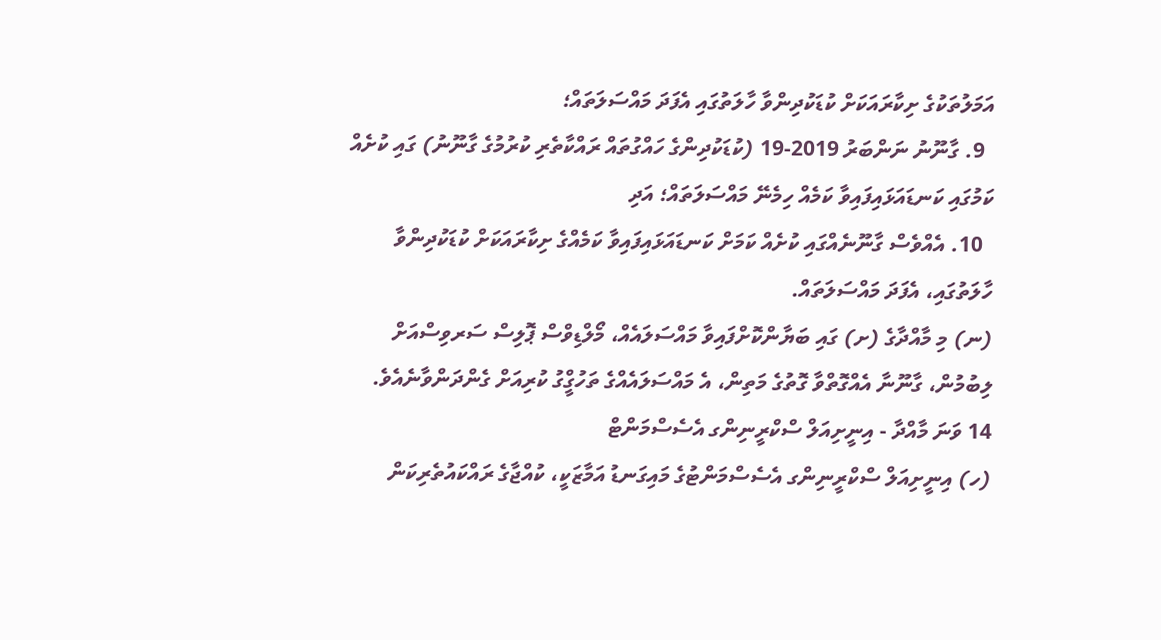އަމަލުތަކުގެ ށިކާރައަކަށް ކުޑަކުދިންވާ ހާލަތުގައި އެފަދަ މައްސަލަތައް؛
  9. ގާނޫނު ނަންބަރު 2019-19 (ކުޑަކުދިންގެ ހައްގުތައް ރައްކާތެރި ކުރުމުގެ ގާނޫނު) ގައި ކުށެއް ކަމުގައި ކަނޑައަޅައިފައިވާ ކަމެއް ހިމެނޭ މައްސަލަތައް؛ އަދި
  10. އެއްވެސް ގާނޫނެއްގައި ކުށެއް ކަމަށް ކަނޑައަޅައިފައިވާ ކަމެއްގެ ށިކާރައަކަށް ކުޑަކުދިންވާ ހާލަތުގައި، އެފަދަ މައްސަލަތައް.
(ނ) މި މާއްދާގެ (ށ) ގައި ބަޔާންކޮށްފައިވާ މައްސަލައެއް، މޯލްޑިވްސް ޕޮލިސް ސަރވިސްއަށް ލިބުމުން، ގާނޫނާ އެއްގޮތްވާ ގޮތުގެ މަތިން، އެ މައްސަލައެއްގެ ތަހުގްީގު ކުރިއަށް ގެންދަންވާނެއެވެ.
14 ވަނަ މާއްދާ - އިނީށިއަލް ސްކްރީނިންގ އެސެސްމަންޓް
(ހ) އިނީށިއަލް ސްކްރީނިންގ އެސެސްމަންޓުގެ މައިގަނޑު އަމާޒަކީ، ކުއްޖާގެ ރައްކައުތެރިކަން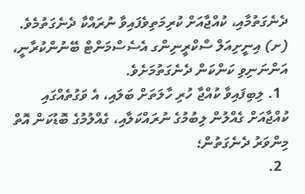ދެނެގަތުމާއި، ކުއްޖާއަށް ކުރިމަތިވެފައިވާ ނުރައްކާ ދެނެގަތުމެވެ.
(ށ) އިނީށިއަލް ސްކްރީނިންގ އެސެސްމަންޓް ބޭނުންކުރާނީ، އަންނަނިވި ކަންކަން ދެނެގަތުމަށެވެ.
  1. ލިބިފައިވާ ކުއްޖާ ހުރި ހާލަތަށް ބަލައި، އެ ވަގުތެއްގައި ކުއްޖާއަށް ގެއްލުން ލިބުމުގެ ނުރައްކަލާއި، ގެއްލުމުގެ ބޮޑުކަން އޮތް މިންވަރު ދެނެގަތުން؛
  2.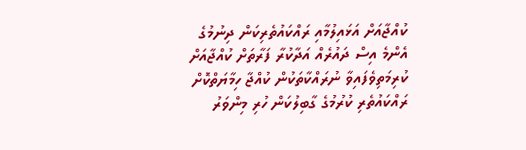ކުއްޖާއަށް އަޅައިލުމާއި ރައްކައުތެރިކަން ދިނުމުގެ އެންމެ އިސް ދައުރެއް އަދާކުރާ ފަރާތަށް ކުއްޖާއަށް ކުރިމަތިވެފައިވާ ނުރައްކާތަކުން ކުއްޖާ ހިމާޔަތްކޮށް ރައްކައުތެރި ކުރުމުގެ ގާބިލުކަން ހުރި މިންވަރު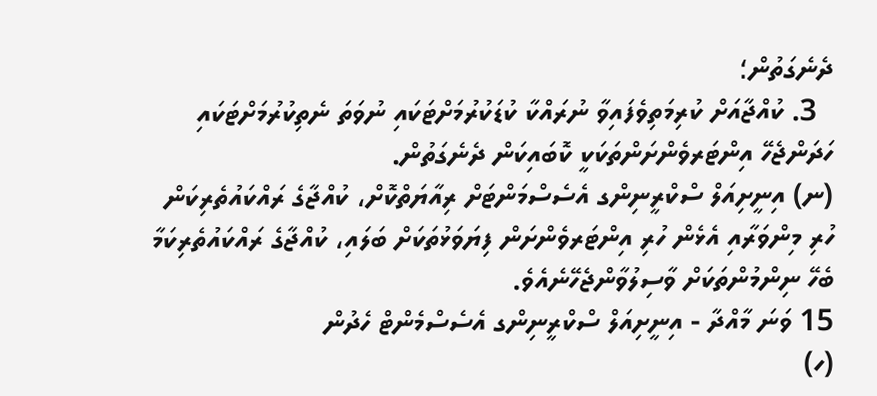ދެނެގަތުން؛
  3. ކުއްޖާއަށް ކުރިމަތިވެފައިވާ ނުރައްކާ ކުޑަކުރުމަށްޓަކައި ނުވަތަ ނެތިކުރުމަށްޓަކައި ހަދަންޖެހޭ އިންޓަރވެންށަންތަކަކީ ކޮބައިކަން ދެނެގަތުން.
(ނ) އިނީށިއަލް ސްކްރީނިންގ އެސެސްމަންޓަށް ރިއާޔަތްކޮށް، ކުއްޖާގެ ރައްކައުތެރިކަން ހުރި މިންވަރާއި އެޅެން ހުރި އިންޓަރވެންށަން ފިޔަވަޅުތަކަށް ބަލައި، ކުއްޖާގެ ރައްކައުތެރިކަމާ ބެހޭ ނިންމުންތަކަށް ވާސިލުވާންޖެހޭނެއެވެ.
15 ވަނަ މާއްދާ - އިނީށިއަލް ސްކްރީނިންގ އެސެސްމެންޓް ހެދުން
(ހ)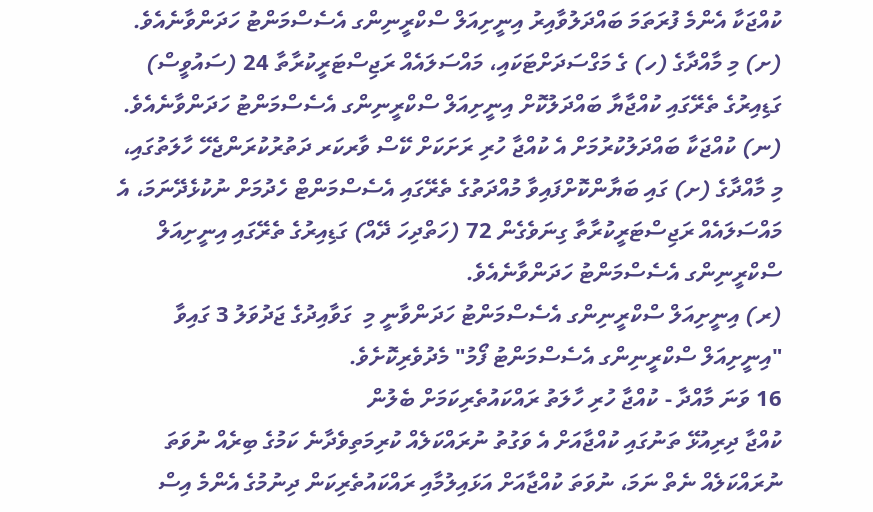ކުއްޖަކާ އެންމެ ފުރަތަމަ ބައްދަލުވާއިރު އިނީށިއަލް ސްކްރީނިންގ އެސެސްމަންޓު ހަދަންވާނެއެވެ.
(ށ) މި މާއްދާގެ (ހ) ގެ މަގްސަދަށްޓަކައި، މައްސަލައެއް ރަޖިސްޓަރީކުރާތާ 24 (ސައުވީސް) ގަޑިއިރުގެ ތެރޭގައި ކުއްޖާޔާ ބައްދަލުކޮށް އިނީށިއަލް ސްކްރީނިންގ އެސެސްމަންޓު ހަދަންވާނެއެވެ.
(ނ) ކުއްޖަކާ ބައްދަލުކުރުމަށް އެ ކުއްޖާ ހުރި ރަށަކަށް ކޭސް ވާރކަރ ދަތުރުކުރަންޖެހޭ ހާލަތުގައި، މި މާއްދާގެ (ށ) ގައި ބަޔާންކޮށްފައިވާ މުއްދަތުގެ ތެރޭގައި އެސެސްމަންޓް ހެދުމަށް ނުކުޅެދޭނަމަ، އެ މައްސަލައެއް ރަޖިސްޓަރީކުރާތާ ގިނަވެގެން 72 (ހަތްދިހަ ދޭއް) ގަޑިއިރުގެ ތެރޭގައި އިނީށިއަލް ސްކްރީނިންގ އެސެސްމަންޓު ހަދަންވާނެއެވެ.
(ރ) އިނީށިއަލް ސްކްރީނިންގ އެސެސްމަންޓު ހަދަންވާނީ މި  ގަވާއިދުގެ ޖަދުވަލު 3 ގައިވާ "އިނީށިއަލް ސްކްރީނިންގ އެސެސްމަންޓު ފޯމު" މެދުވެރިކޮށެވެ.
16 ވަނަ މާއްދާ - ކުއްޖާ ހުރި ހާލަތު ރައްކައުތެރިކަމަށް ބެލުން
ކުއްޖާ ދިރިއުޅޭ ތަނުގައި ކުއްޖާއަށް އެ ވަގުތު ނުރައްކަލެއް ކުރިމަތިވެދާނެ ކަމުގެ ބިރެއް ނުވަތަ ނުރައްކަލެއް ނެތް ނަމަ، ނުވަތަ ކުއްޖާއަށް އަޅައިލުމާއި ރައްކައުތެރިކަން ދިނުމުގެ އެންމެ އިސް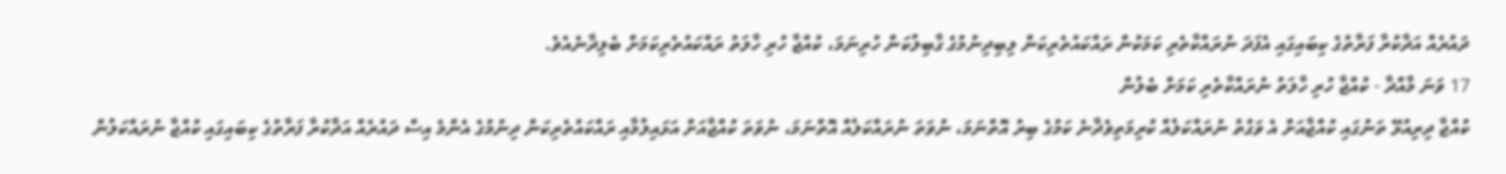ދައުރެއް އަދާކުރާ ފަރާތުގެ ކިބައިގައި އެފަދަ ނުރައްކާތެރި ކަމަކުން ރައްކައުތެރިކަން ލިބިދިނުމުގެ ގާބިލުކަން ހުރިނަމަ، ކުއްޖާ ހުރި ހާލަތު ރައްކައުތެރިކަމަށް ބެލިދާނެއެވެ.
17 ވަނަ މާއްދާ - ކުއްޖާ ހުރި ހާލަތު ނުރައްކާތެރި ކަމަށް ބެލުން
ކުއްޖާ ދިރިއުޅޭ ތަނުގައި ކުއްޖާއަށް އެ ވަގުތު ނުރައްކަލެއް ކުރިމަތިވެދާނެ ކަމުގެ ބިރު އޮތްނަމަ، ނުވަތަ ނުރައްކަލެއް އޮތްނަމަ، ނުވަތަ ކުއްޖާއަށް އަޅައިލުމާއި ރައްކައުތެރިކަން ދިނުމުގެ އެންމެ އިސް ދައުރެއް އަދާކުރާ ފަރާތުގެ ކިބައިގައި ކުއްޖާ ނުރައްކަލުން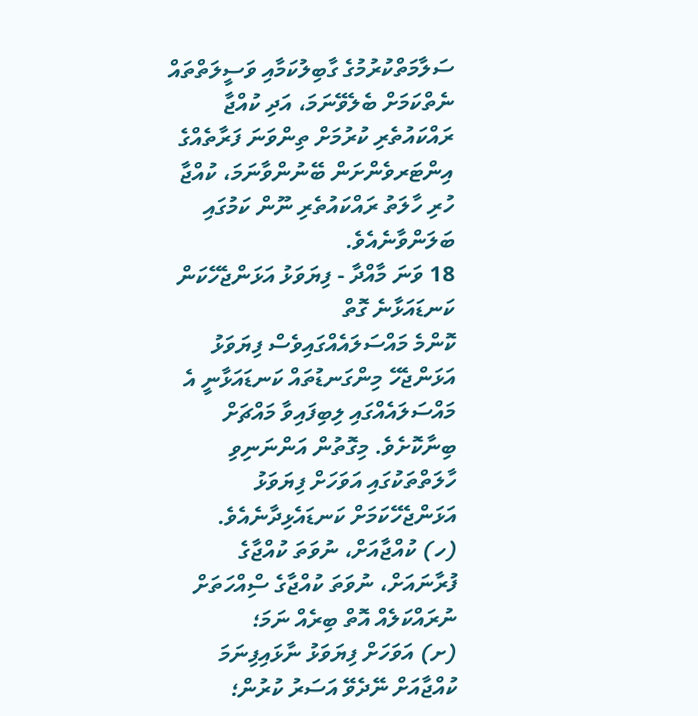ސަލާމަތްކުރުމުގެ ގާބިލުކަމާއި ވަސީލަތްތައް ނެތްކަމަށް ބެލެވޭނަމަ، އަދި ކުއްޖާ ރައްކައުތެރި ކުރުމަށް ތިންވަނަ ފަރާތެއްގެ އިންޓަރވެންށަން ބޭނުންވާނަމަ، ކުއްޖާ ހުރި ހާލަތު ރައްކައުތެރި ނޫން ކަމުގައި ބަލަންވާނެއެވެ.
18 ވަނަ މާއްދާ - ފިޔަވަޅު އަޅަންޖެހޭކަން ކަނޑައަޅާނެ ގޮތް
ކޮންމެ މައްސަލައެއްގައިވެސް ފިޔަވަޅު އަޅަންޖެހޭ މިންގަނޑުތައް ކަނޑައަޅާނީ އެ މައްސަލައެއްގައި ލިބިފައިވާ މައްޗަށް ބިނާކޮށެވެ. މިގޮތުން އަންނަނިވި ހާލަތްތަކުގައި އަވަހަށް ފިޔަވަޅު އަޅަންޖެހޭކަމަށް ކަނޑައެޅިދާނެއެވެ.
(ހ) ކުއްޖާއަށް، ނުވަތަ ކުއްޖާގެ ފުރާނައަށް، ނުވަތަ ކުއްޖާގެ ސްިއްހަތަށް ނުރައްކަލެއް އޮތް ބިރެއް ނަމަ؛
(ށ) އަވަހަށް ފިޔަވަޅު ނާޅައިފިނަމަ ކުއްޖާއަށް ނޭދެވޭ އަސަރު ކުރުން؛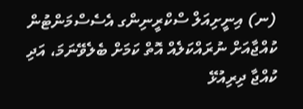(ނ) އިނީށިއަލް ސްކްރީނިންގ އެސެސްމަންޓުން ކުއްޖާއަށް ނުރައްކަލެއް އޮތް ކަމަށް ބެލެވޭނަމަ، އަދި ކުއްޖާ ދިރިއުޅޭ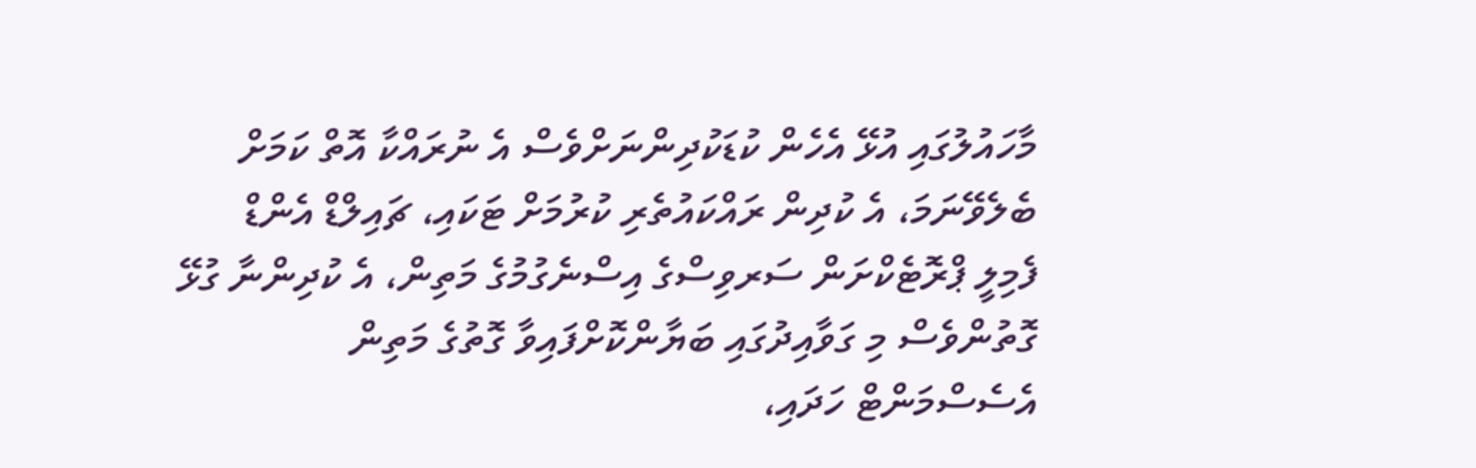މާހައުލުގައި އުޅޭ އެހެން ކުޑަކުދިންނަށްވެސް އެ ނުރައްކާ އޮތް ކަމަށް ބެލެވޭނަމަ، އެ ކުދިން ރައްކައުތެރި ކުރުމަށް ޓަކައި، ޗައިލްޑް އެންޑް ފެމިލީ ޕްރޮޓެކްށަން ސަރވިސްގެ އިސްނެގުމުގެ މަތިން، އެ ކުދިންނާ ގުޅޭ ގޮތުންވެސް މި ގަވާއިދުގައި ބަޔާންކޮށްފައިވާ ގޮތުގެ މަތިން އެސެސްމަންޓް ހަދައި،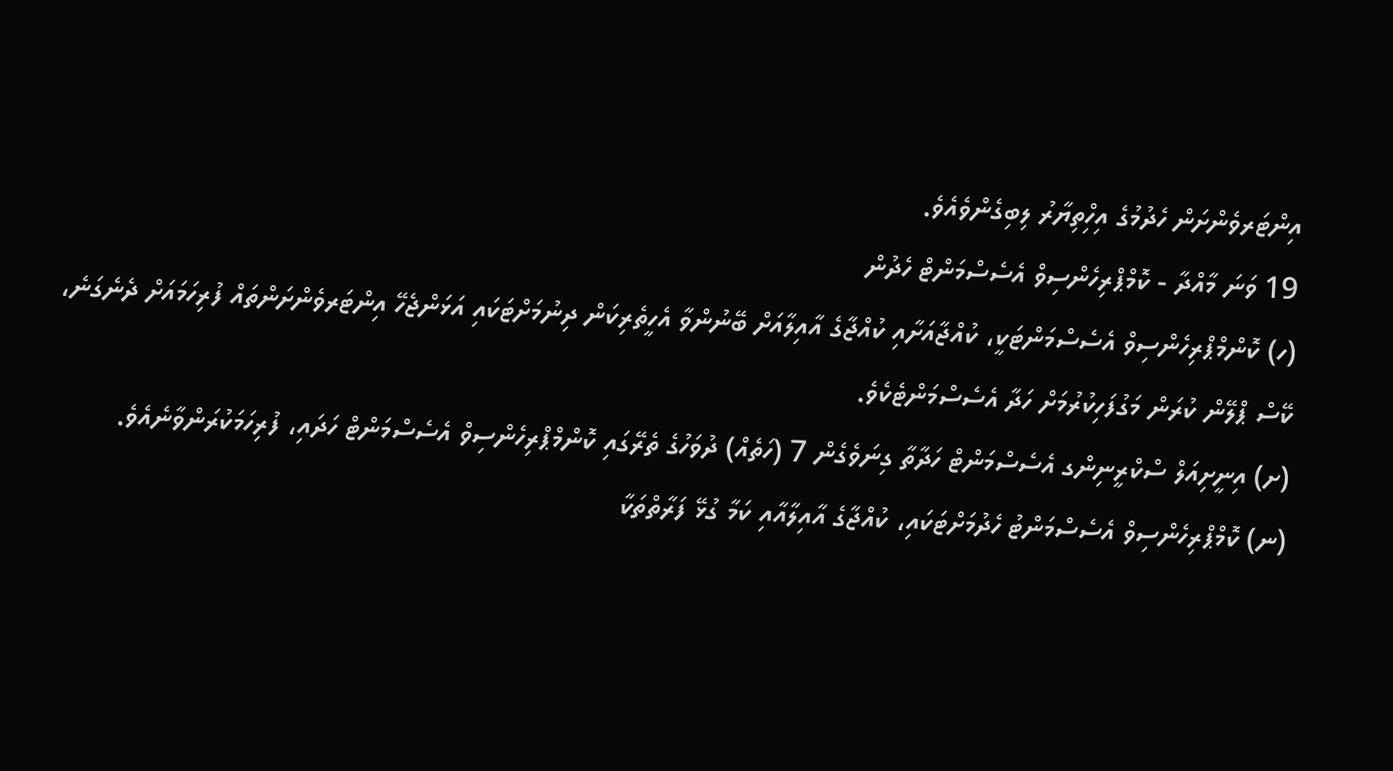އިންޓަރވެންށަން ހެދުމުގެ އިހިްތިޔާރު ލިބިގެންވެއެވެ.
19 ވަނަ މާއްދާ - ކޮމްޕްރިހެންސިވް އެސެސްމަންޓް ހެދުން
(ހ) ކޮންމްޕްރިހެންސިވް އެސެސްމަންޓަކީ، ކުއްޖާއަށާއި ކުއްޖާގެ އާއިލާއަށް ބޭނުންވާ އެހީތެރިކަން ދިނުމަށްޓަކައި އަޅަންޖެހޭ އިންޓަރވެންށަންތައް ފުރިހަމައަށް ދެނެގަނެ، ކޭސް ޕްލޭން ކުރަން މަގުފަހިކުރުމަށް ހަދާ އެސެސްމަންޓެކެވެ.
(ށ) އިނީށިއަލް ސްކްރީނިންގ އެސެސްމަންޓް ހަދާތާ ގިނަވެގެން 7 (ހަތެއް) ދުވަހުގެ ތެރޭގައި ކޮންމްޕްރިހެންސިވް އެސެސްމަންޓް ހަދައި، ފުރިހަމަކުރަންވާނެއެވެ.
(ނ) ކޮމްޕްރިހެންސިވް އެސެސްމަންޓު ހެދުމަށްޓަކައި، ކުއްޖާގެ އާއިލާއާއި ކަމާ ގުޅޭ ފަރާތްތަކާ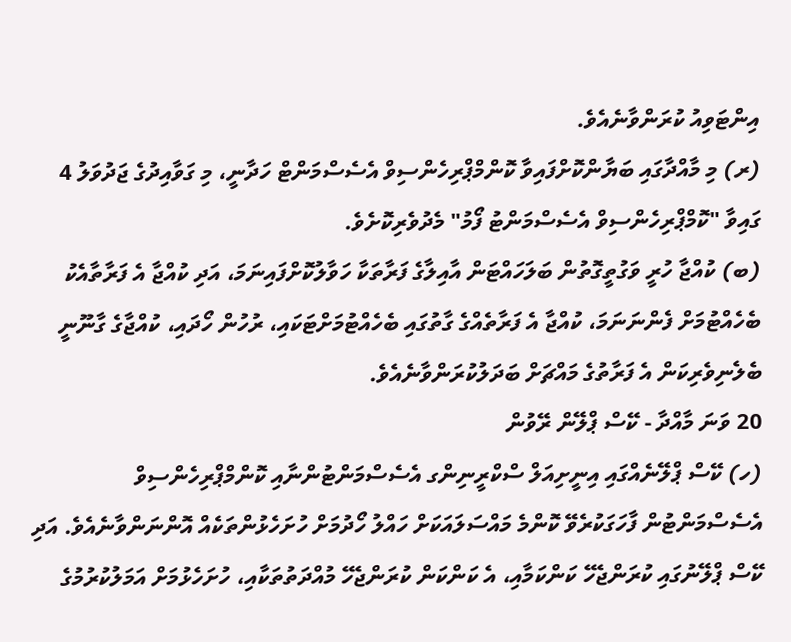އިންޓަވިއު ކުރަންވާނެއެވެ.
(ރ) މި މާއްދާގައި ބަޔާންކޮށްފައިވާ ކޮންމްޕްރިހެންސިވް އެސެސްމަންޓް ހަދާނީ، މި ގަވާއިދުގެ ޖަދުވަލު 4 ގައިވާ "ކޮމްޕްރިހެންސިވް އެސެސްމަންޓު ފޯމު" މެދުވެރިކޮށެވެ.
(ބ) ކުއްޖާ ހުރީ ވަގުތީގޮތުން ބަލަހައްޓަން އާއިލާގެ ފަރާތަކާ ހަވާލުކޮށްފައިނަމަ، އަދި ކުއްޖާ އެ ފަރާތާއެކު ބެހެއްޓުމަށް ފެންނަނަމަ، ކުއްޖާ އެ ފަރާތެއްގެ ގާތުގައި ބެހެއްޓުމަށްޓަކައި، ރުހުން ހޯދައި، ކުއްޖާގެ ގާނޫނީ ބެލެނިވެރިކަން އެ ފަރާތުގެ މައްޗަށް ބަދަލުކުރަންވާނެއެވެ.
20 ވަނަ މާއްދާ - ކޭސް ޕްލޭން ރޭވުން
(ހ) ކޭސް ޕްލޭނެއްގައި އިނީށިއަލް ސްކްރީނިންގ އެސެސްމަންޓުންނާއި ކޮންމްޕްރިހެންސިވް އެސެސްމަންޓުން ފާހަގަކުރެވޭ ކޮންމެ މައްސަލައަކަށް ހައްލު ހޯދުމަށް ހުށަހެޅުންތަކެއް އޮންނަންވާނެއެވެ. އަދި ކޭސް ޕްލޭނުގައި ކުރަންޖެހޭ ކަންކަމާއި، އެ ކަންކަން ކުރަންޖެހޭ މުއްދަތުތަކާއި، ހުށަހެޅުމަށް އަމަލުކުރުމުގެ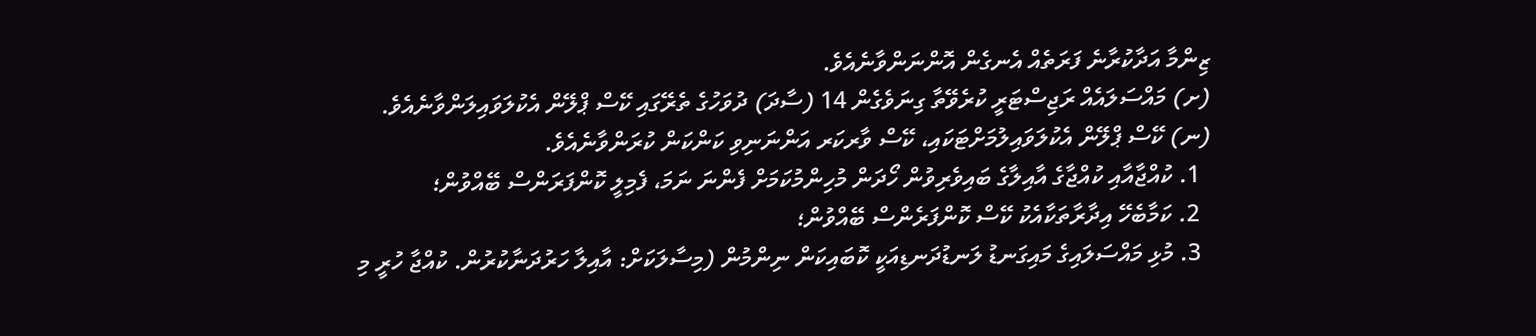ޒިންމާ އަދާކުރާނެ ފަރަތެއް އެނގެން އޮންނަންވާނެއެވެ.
(ށ) މައްސަލައެއް ރަޖިސްޓަރީ ކުރެވޭތާ ގިނަވެގެން 14 (ސާދަ) ދުވަހުގެ ތެރޭގައި ކޭސް ޕްލޭން އެކުލަވައިލަންވާނެއެވެ.
(ނ) ކޭސް ޕްލޭން އެކުލަވައިލުމަށްޓަކައި، ކޭސް ވާރކަރ އަންނަނިވި ކަންކަން ކުރަންވާނެއެވެ.
  1. ކުއްޖާއާއި ކުއްޖާގެ އާއިލާގެ ބައިވެރިވުން ހޯދަން މުހިންމުކަމަށް ފެންނަ ނަމަ، ފެމިލީ ކޮންފަރަންސް ބޭއްވުން؛
  2. ކަމާބެހޭ އިދާރާތަކާއެކު ކޭސް ކޮންފަރެންސް ބޭއްވުން؛
  3. މުޅި މައްސަލައިގެ މައިގަނޑު ލަނޑުދަނޑިއަކީ ކޮބައިކަން ނިންމުން (މިސާލަކަށް: އާއިލާ ހަރުދަނާކުރުން. ކުއްޖާ ހުރީ މި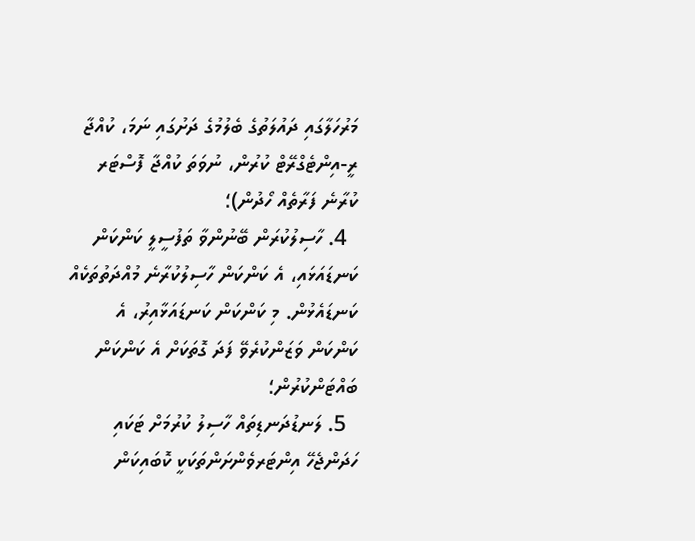މަރުހަލާގައި ދައުލަތުގެ ބެލުމުގެ ދަށުގައި ނަމަ، ކުއްޖާ ރީ-އިންޓެގްރޭޓް ކުރުން، ނުވަތަ ކުއްޖާ ފޮސްޓަރ ކުރާނެ ފަރާތެއް ހޯދުން)؛
  4. ހާސިލުކުރަން ބޭނުންވާ ތަފުސީލީ ކަންކަން ކަނޑައަޅައި، އެ ކަންކަން ހާސިލުކުރާނެ މުއްދަތުތަކެއް ކަނޑައެޅުން. މި ކަންކަން ކަނޑައަޅާއިރު، އެ ކަންކަން ވަޒަންކުރެވޭ ފަދަ ގޮތަކަށް އެ ކަންކަން ބައްޓަންކުރުން؛
  5. ލަނޑުދަނޑިތައް ހާސިލު ކުރުމަށް ޓަކައި ހަދަންޖެހޭ އިންޓަރވެންށަންތަކަކީ ކޮބައިކަން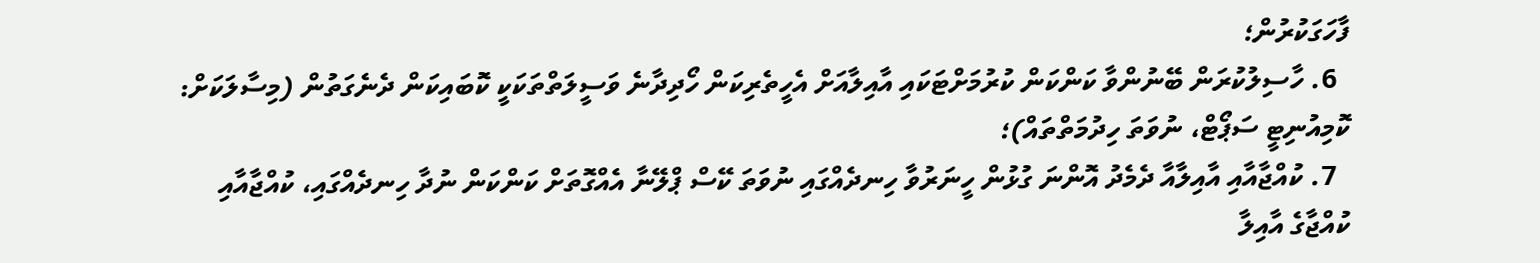ފާހަގަކުރުން؛
  6. ހާސިލުކުރަން ބޭނުންވާ ކަންކަން ކުރުމަށްޓަކައި އާއިލާއަށް އެހީތެރިކަން ހޯދިދާނެ ވަސީލަތްތަކަކީ ކޮބައިކަން ދެނެގަތުން (މިސާލަކަށް: ކޮމިއުނިޓީ ސަޕޯޓް، ނުވަތަ ހިދުމަތްތައް)؛
  7. ކުއްޖާއާއި އާއިލާއާ ދެމެދު އޮންނަ ގުޅުން ހީނަރުވާ ހިނދެއްގައި ނުވަތަ ކޭސް ޕްލޭނާ އެއްގޮތަށް ކަންކަން ނުދާ ހިނދެއްގައި، ކުއްޖާއާއި ކުއްޖާގެ އާއިލާ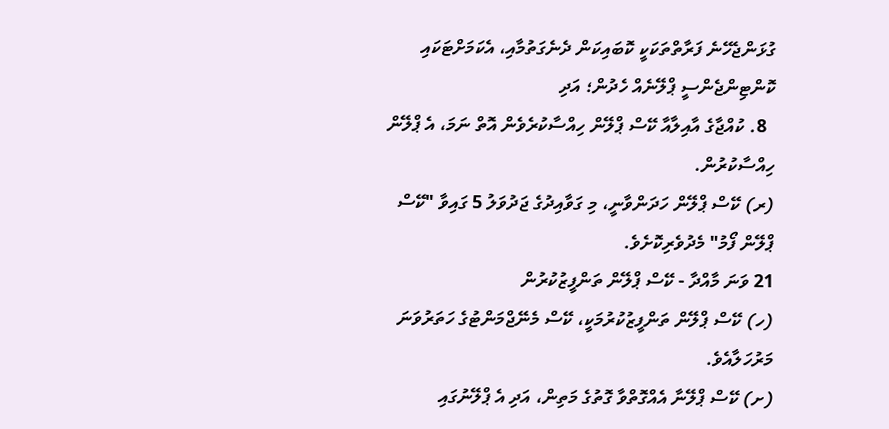ގުޅަންޖެހޭނެ ފަރާތްތަކަކީ ކޮބައިކަން ދެނެގަތުމާއި، އެކަމަށްޓަކައި ކޮންޓިންޖެންސީ ޕްލޭނެއް ހެދުން؛ އަދި
  8. ކުއްޖާގެ އާއިލާއާ ކޭސް ޕްލޭން ހިއްސާކުރެވެން އޮތް ނަމަ، އެ ޕްލޭން ހިއްސާކުރުން.
(ރ) ކޭސް ޕްލޭން ހަދަންވާނީ، މި ގަވާއިދުގެ ޖަދުވަލު 5 ގައިވާ "ކޭސް ޕްލޭން ފޯމު" މެދުވެރިކޮށެވެ.
21 ވަނަ މާއްދާ - ކޭސް ޕްލޭން ތަންފީޒުކުރުން
(ހ) ކޭސް ޕްލޭން ތަންފީޒުކުރުމަކީ، ކޭސް މެނޭޖްމަންޓުގެ ހަތަރުވަނަ މަރުހަލާއެވެ.
(ށ) ކޭސް ޕްލޭނާ އެއްގޮތްވާ ގޮތުގެ މަތިން، އަދި އެ ޕްލޭނުގައި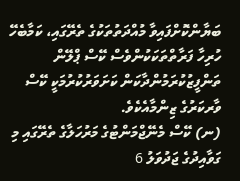ބަޔާންކޮށްފައިވާ މުއްދަތުތަކުގެ ތެރޭގައި، ކަމާބެހޭ ހުރިހާ ފަރާތްތަކަކުންވެސް ކޭސް ޕްލޭން ތަންފީޒުކުރަމުންދާކަން ކަށަވަރުކުރުމަކީ ކޭސް ވާރކަރުގެ ޒިންމާއެކެވެ.
(ނ) ކޭސް މެނޭޖްމަންޓުގެ މަރުހަލާގެ ތެރޭގައި މި ގަވާއިދުގެ ޖަދުވަލު 6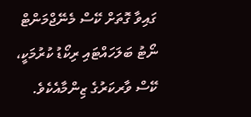ގައިވާ ގޮތަށް ކޭސް މެނޭޖްމަންޓް ނޯޓު ބަލަހައްޓައި ރިކޯޑު ކުރުމަކީ، ކޭސް ވާރކަރުގެ ޒިންމާއެކެވެ.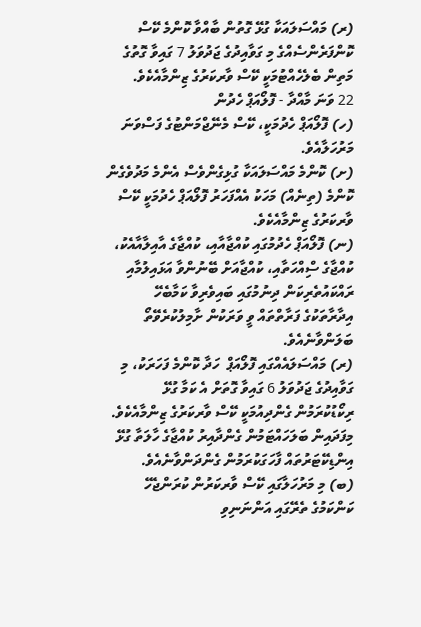(ރ) މައްސަލައަކާ ގުޅޭ ގޮތުން ބާއްވާ ކޮންމެ ކޭސް ކޮންފަރެންސެއްގެ މި ގަވާއިދުގެ ޖަދުވަލު 7 ގައިވާ ގޮތުގެ މަތިން ބެލެހެއްޓުމަކީ ކޭސް ވާރކަރުގެ ޒިންމާއެކެވެ.
22 ވަނަ މާއްދާ - ފޮލޯއަޕް ހެދުން
(ހ) ފޮލޯއަޕް ހެދުމަކީ، ކޭސް މެނޭޖްމަންޓުގެ ފަސްވަނަ މަރުހަލާއެވެ.
(ށ) ކޮންމެ މައްސަލައަކާ ގުޅިގެންވެސް އެންމެ މަދުވެގެން ކޮންމެ (ތިނެއް) މަހަކު އެއްފަހަރު ފޮލޯއަޕް ހެދުމަކީ ކޭސް ވާރކަރުގެ ޒިންމާއެކެވެ.
(ނ) ފޮލޯއަޕް ހެދުމުގައި ކުއްޖާއާއި، ކުއްޖާގެ އާއިލާއާއެކު، ކުއްޖާގެ ސްިއްހަތާއި، ކުއްޖާއަށް ބޭނުންވާ އަޅައިލުމާއި ރައްކައުތެރިކަން ދިނުމުގައި ބައިވެރިވާ ކަމާބެހޭ އިދާރާތަކުގެ ފަރާތްތައް ވީ ވަރަކުން ށާމިލުކުރެވޭތޯ ބަލަންވާނެއެވެ.
(ރ) މައްސަލައެއްގައި ފޮލޯއަޕް  ހަދާ ކޮންމެ ފަހަރަކު، މި  ގަވާއިދުގެ ޖަދުވަލު 6 ގައިވާ ގޮތަށް އެ ކަމާ ގުޅޭ ރިކޯޑުކުރަމުން ގެންދިއުމަކީ ކޭސް ވާރކަރުގެ ޒިންމާއެކެވެ. މިފަދައިން ބަލަހައްޓަމުން ގެންދާއިރު ކުއްޖާގެ ހާލަތާ ގުޅޭ އިންޑިކޭޓަރުތައް ފާހަގަކުރަމުން ގެންދަންވާނެއެވެ.
(ބ) މި މަރުހަލާގައި ކޭސް ވާރކަރުން ކުރަންޖެހޭ ކަންކަމުގެ ތެރޭގައި އަންނަނިވި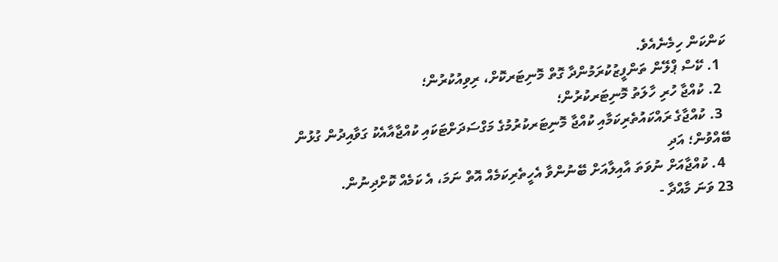ކަންކަން ހިމެނެއެވެ.
  1. ކޭސް ޕްލޭން ތަންފީޒުކުރަމުންދާ ގޮތް މޮނިޓަރކޮށް، ރިވިއުކުރުން؛
  2. ކުއްޖާ ހުރި ހާލަތު މޮނިޓަރކުރުން؛
  3. ކުއްޖާގެ ރައްކައުތެރިކަމާއި ކުއްޖާ މޮނިޓަރކުރުމުގެ މަގްސަދަށްޓަކައި ކުއްޖާއާއެކު ގަވާއިދުން ގުޅުން ބޭއްވުން؛ އަދި
  4. ކުއްޖާއަށް ނުވަތަ އާއިލާއަށް ބޭނުންވާ އެހީތެރިކަމެއް އޮތް ނަމަ، އެ ކަމެއް ކޮށްދިނުން.
23 ވަނަ މާއްދާ -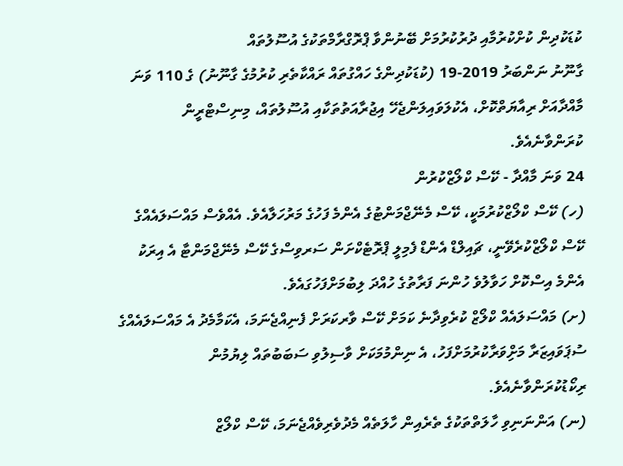ކުޑަކުދިން ކުށްކުރުމާއި ދުރުކުރުމަށް ބޭނުންވާ ޕްރޮގްރާމްތަކުގެ އުސޫލުތައް
ގާނޫނު ނަންބަރު 2019-19 (ކުޑަކުދިންގެ ހައްގުތައް ރައްކާތެރި ކުރުމުގެ ގާނޫނު) ގެ 110 ވަނަ މާއްދާއަށް ރިއާޔަތްކޮށް، އެކުލަވައިލަންޖެހޭ އިޖުރާއަތުތަކާއި އުސޫލުތައް، މިނިސްޓްރީން ކުރަންވާނެއެވެ.
24 ވަނަ މާއްދާ - ކޭސް ކްލޯޒްކުރުން
(ހ) ކޭސް ކްލޯޒްކުރުމަކީ، ކޭސް މެނޭޖްމަންޓުގެ އެންމެ ފަހުގެ މަރުހަލާއެވެ. އެއްވެސް މައްސަލައެއްގެ ކޭސް ކްލޯޒްކުރެވޭނީ، ޗައިލްޑް އެންޑް ފެމިލީ ޕްރޮޓެކްށަން ސަރވިސްގެ ކޭސް މެނޭޖްމަންޓާ އެ އިރަކު އެންމެ އިސްކޮށް ހަވާލުވެ ހުންނަ ފަރާތުގެ ހުއްދަ ލިބުމަށްފަހުގައެވެ.
(ށ) މައްސަލައެއް ކްލޯޒް ކުރެވިދާނެ ކަމަށް ކޭސް ވާރކަރަށް ފެނިއްޖެނަމަ، އެކަމާމެދު އެ މައްސަލައެއްގެ ސުޕަވައިޒަރާ މަށިްވަރާކުރުމަށްފަހު، އެ ނިންމުމަކަށް ވާސިލުވި ސަބަބުތައް ލިޔުމުން ރިކޯޑުކުރަންވާނެއެވެ.
(ނ) އަންނަނިވި ހާލަތްތަކުގެ ތެރެއިން ހާލަތެއް މެދުވެރިވެއްޖެނަމަ، ކޭސް ކްލޯޒް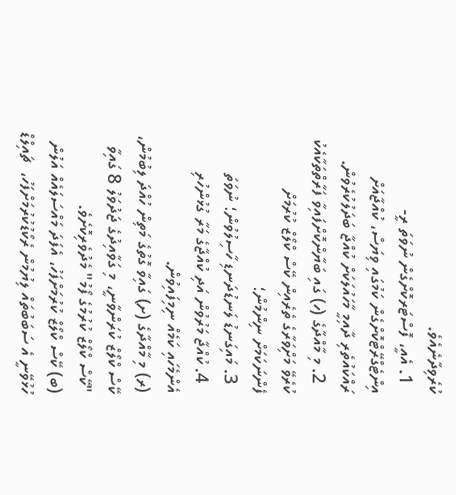ކުރެވިދާނެއެވެ.
  1. އެއީ، ފޮސްޓަރކޮށްގެން ނުވަތަ ރީ-އިންޓެގްރޭޓްކޮށްގެން ކަމުގައި ވިޔަސް، ކުއްޖާއަށް ރައްކައުތެރި ދާއިމީ މާހައުލަކަށް ކުއްޖާ ބަދަލުކުރެވުން.
  2. މި މާއްދާގެ (ހ) ގައި ބަޔާންކޮށްފައިވާ ފަރާތްތަކާއެކު ކުރެވޭ މަށިްވަރާގެ ތެރެއިން ކޭސް ކްލޯޒް ކުރުމަށް ފެންނަކަމަށް ނިންމުން؛
  3. މައިގަނޑު ލަނޑުދަނޑި ހާސިލުވުން؛ ނުވަތަ
  4. ކުއްޖާ މަރުވުން އަދި ކުއްޖާގެ މަރާ ގުޅުންހުރި އެންމެހައި ކަމެއް ނިމިފައިވުން.
(ރ) މި މާއްދާގެ (ށ) ގައިވާ ގޮތުގެ މަތިން ހުއްދަ ލިބުމުން، ކޭސް ކްލޯޒް ކުރަންވާނީ، މި ގަވާއިދުގެ ޖަދުވަލު 8 ގައިވާ "ކޭސް ކްލޯޒް ކުރުމުގެ ފޯމު" މެދުވެރިކޮށެވެ.
(ބ) ކޭސް ކްލޯޒް ކުރުމަށްފަހު، އެފަދަ މައްސަލައެއް އަލުން ހުޅުވޭނީ އެ ސަބަބުތައް ލިޔުމުން ރެކޯޑުކުރުމަށްފަހު،  ޗައިލްޑް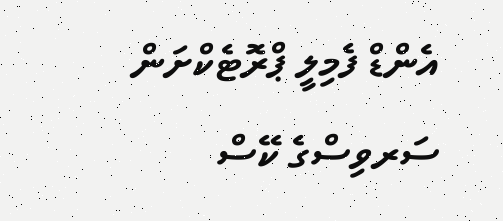އެންޑް ފެމިލީ ޕްރޮޓެކްށަން ސަރވިސްގެ ކޭސް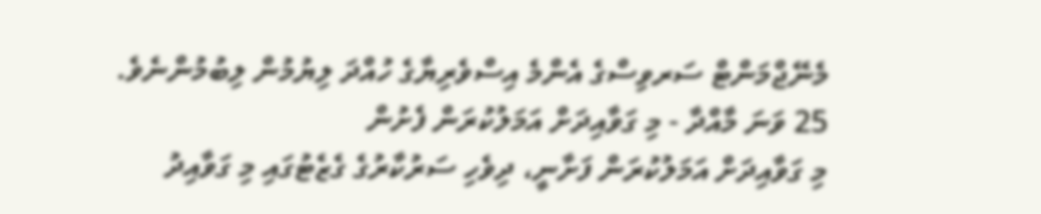މެނޭޖްމަންޓް ސަރވިސްގެ އެންމެ އިސްވެރިޔާގެ ހުއްދަ ލިޔުމުން ލިބުމުންނެވެ.
25 ވަނަ މާއްދާ - މި ގަވާއިދަށް އަމަލުކުރަން ފެށުން
މި ގަވާއިދަށް އަމަލުކުރަން ފަށާނީ، ދިވެހި ސަރުކާރުގެ ގެޒެޓުގައި މި ގަވާއިދު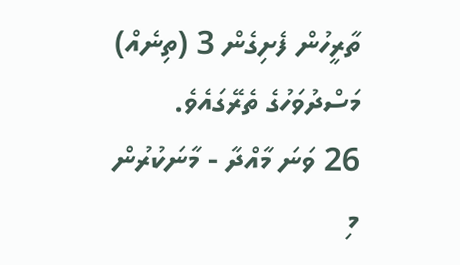ތާރީހުން ފެށިގެން 3 (ތިނެއް) މަސްދުވަހުގެ ތެރޭގައެވެ.
26 ވަނަ މާއްދާ - މާނަކުރުން
މި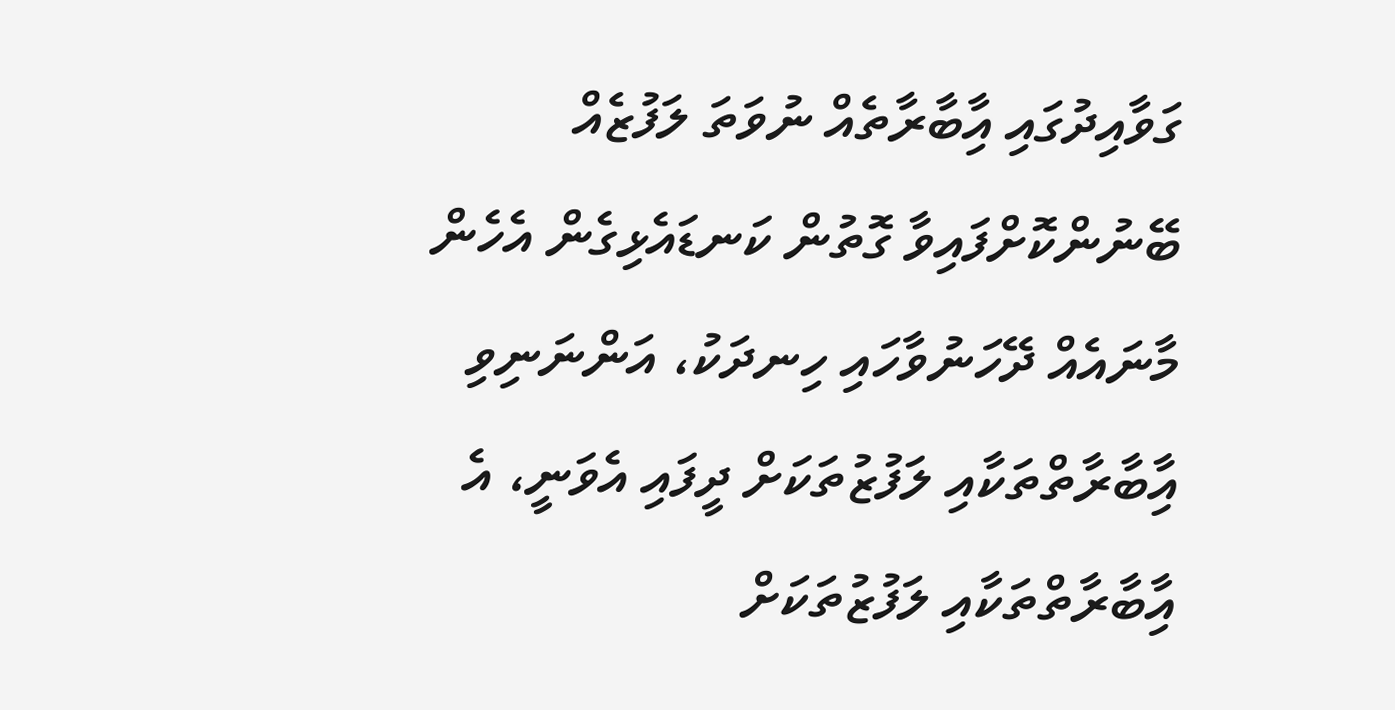ގަވާއިދުގައި އާިބާރާތެއް ނުވަތަ ލަފުޒެއް ބޭނުންކޮށްފައިވާ ގޮތުން ކަނޑައެޅިގެން އެހެން މާނައެއް ދޭހަނުވާހައި ހިނދަކު، އަންނަނިވި އާިބާރާތްތަކާއި ލަފުޒުތަކަށް ދީފައި އެވަނީ، އެ އާިބާރާތްތަކާއި ލަފުޒުތަކަށް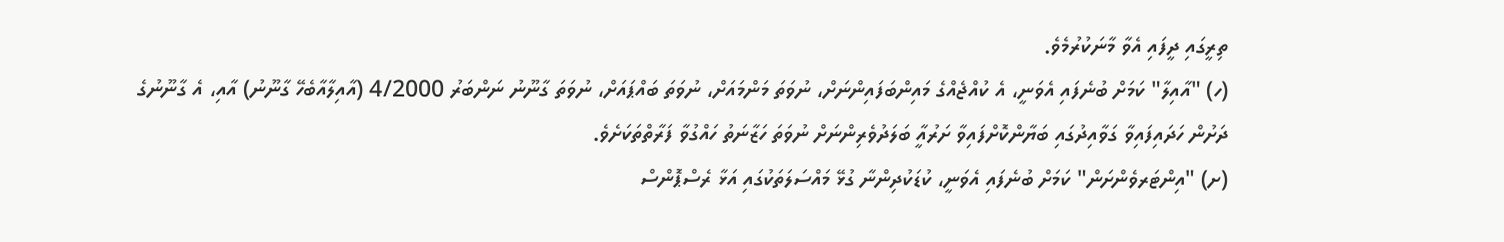ތިރީގައި ދީފައި އެވާ މާނަކުރުމެވެ.
(ހ) "އާއިލާ" ކަމަށް ބުނެފައި އެވަނީ، އެ ކުއްޖެއްގެ މައިންބަފައިންނަށް، ނުވަތަ މަންމައަށް، ނުވަތަ ބައްޕައަށް، ނުވަތަ ގާނޫނު ނަންބަރު 4/2000 (އާއިލާއާބެހޭ ގާނޫނު) އާއި، އެ ގާނޫނުގެ ދަށުން ހަދައިފައިވާ ގަވާއިދުގައި ބަޔާންކޮށްފައިވާ ށަރުއާީ ބަލަދުވެރިންނަށް ނުވަތަ ހަޒާނަތު ހައްގުވާ ފަރާތްތަކަށެވެ.
(ށ) "އިންޓަރވެންށަން" ކަމަށް ބުނެފައި އެވަނީ، ކުޑަކުދިންނާ ގުޅޭ މައްސަލަތަކުގައި އަޅާ ރެސްޕޮންސް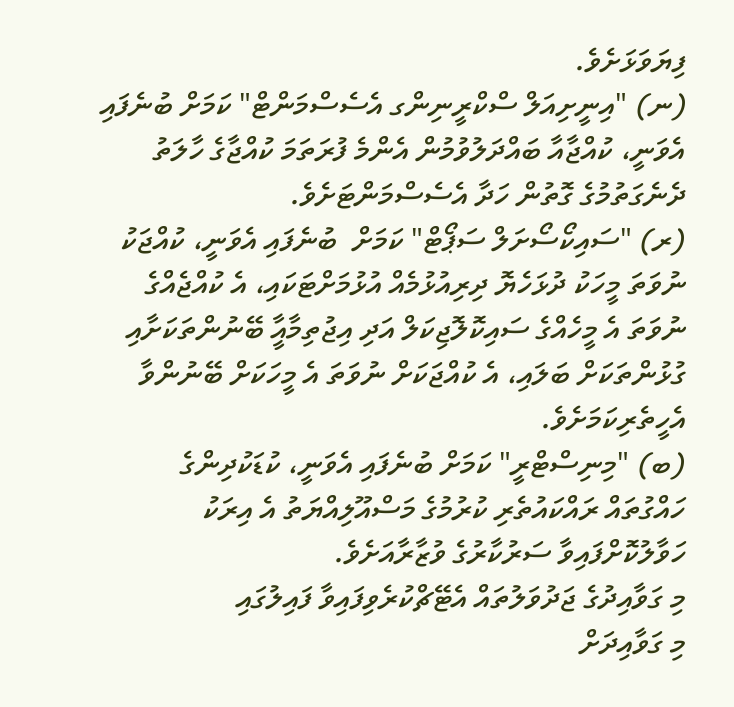ފިޔަވަޅަށެވެ.
(ނ) "އިނީށިއަލް ސްކްރީނިންގ އެސެސްމަންޓް" ކަމަށް ބުނެފައި އެވަނީ، ކުއްޖާއާ ބައްދަލުވުމުން އެންމެ ފުރަތަމަ ކުއްޖާގެ ހާލަތު ދެނެގަތުމުގެ ގޮތުން ހަދާ އެސެސްމަންޓަށެވެ.
(ރ) "ސައިކޯސޯށަލް ސަޕޯޓް" ކަމަށް  ބުނެފައި އެވަނީ، ކުއްޖަކު ނުވަތަ މީހަކު ދުޅަހެޔޮ ދިރިއުޅުމެއް އުޅުމަށްޓަކައި، އެ ކުއްޖެއްގެ ނުވަތަ އެ މީހެއްގެ ސައިކޮލޮޖިކަލް އަދި އިޖުތިމާއާީ ބޭނުންތަކަށާއި ގުޅުންތަކަށް ބަލައި، އެ ކުއްޖަކަށް ނުވަތަ އެ މީހަކަށް ބޭނުންވާ އެހީތެރިކަމަށެވެ.
(ބ) "މިނިސްޓްރީ" ކަމަށް ބުނެފައި އެވަނީ، ކުޑަކުދިންގެ ހައްގުތައް ރައްކައުތެރި ކުރުމުގެ މަސްއޫލިއްޔަތު އެ އިރަކު ހަވާލުކޮށްފައިވާ ސަރުކާރުގެ ވުޒާރާއަށެވެ.
މި ގަވާއިދުގެ ޖަދުވަލުތައް އެޓޭޗްކުރެވިފައިވާ ފައިލުގައި
މި ގަވާއިދަށް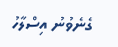ގެނެވުނު އިސްލާހު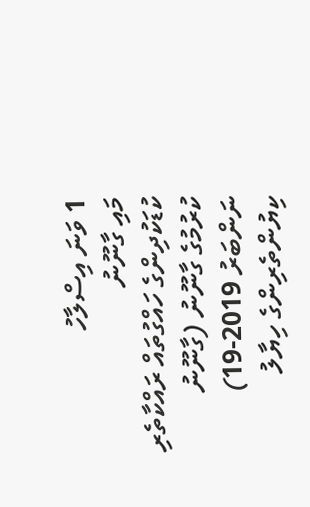1 ވަނަ އިސްލާހު
މައި ގާނޫނު
ކުޑަކުދިންގެ ހައްގުތައް ރައްކާތެރި ކުރުމުގެ ގާނޫނު (ގާނޫނު ނަންބަރު 2019-19)
ކިޔުންތެރިންގެ ހިޔާލު